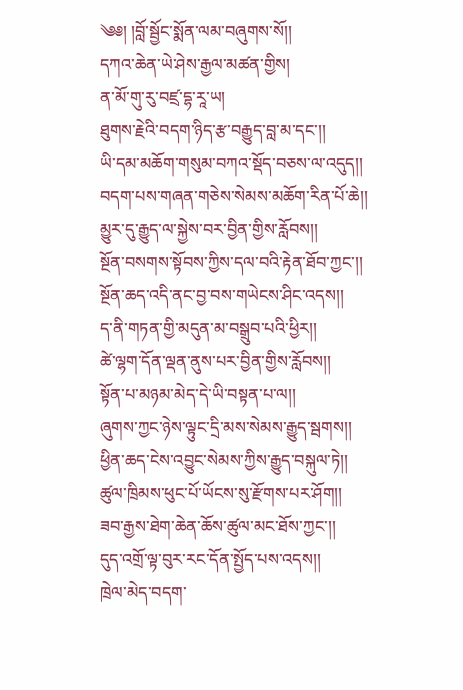༄༅། །བློ་སྦྱོང་སྨོན་ལམ་བཞུགས་སོ།།
དཀའ་ཆེན་ཡེ་ཤེས་རྒྱལ་མཚན་གྱིས།
ན་མོ་གུ་རུ་བཛྲ་དྷ་རཱ་ཡ།
ཐུགས་རྗེའི་བདག་ཉིད་རྩ་བརྒྱུད་བླ་མ་དང་།།
ཡི་དམ་མཆོག་གསུམ་བཀའ་སྡོད་བཅས་ལ་འདུད།།
བདག་པས་གཞན་གཅེས་སེམས་མཆོག་རིན་པོ་ཆེ།།
མྱུར་དུ་རྒྱུད་ལ་སྐྱེས་བར་བྱིན་གྱིས་རློབས།།
སྔོན་བསགས་སྟོབས་ཀྱིས་དལ་བའི་རྟེན་ཐོབ་ཀྱང་།།
སྔོན་ཆད་འདི་ནང་བྱ་བས་གཡེངས་ཤིང་འདས།།
ད་ནི་གཏན་གྱི་མདུན་མ་བསྒྲུབ་པའི་ཕྱིར།།
ཚེ་ལྷག་དོན་ལྡན་ནུས་པར་བྱིན་གྱིས་རློབས།།
སྟོན་པ་མཉམ་མེད་དེ་ཡི་བསྟན་པ་ལ།།
ཞུགས་ཀྱང་ཉེས་ལྟུང་དྲི་མས་སེམས་རྒྱུད་སྦགས།།
ཕྱིན་ཆད་ངེས་འབྱུང་སེམས་ཀྱིས་རྒྱུད་བསྐུལ་ཏེ།།
ཚུལ་ཁྲིམས་ཕུང་པོ་ཡོངས་སུ་རྫོགས་པར་ཤོག།།
ཟབ་རྒྱས་ཐེག་ཆེན་ཆོས་ཚུལ་མང་ཐོས་ཀྱང་།།
དུད་འགྲོ་ལྟ་བུར་རང་དོན་སྤྱོད་པས་འདས།།
ཁྲེལ་མེད་བདག་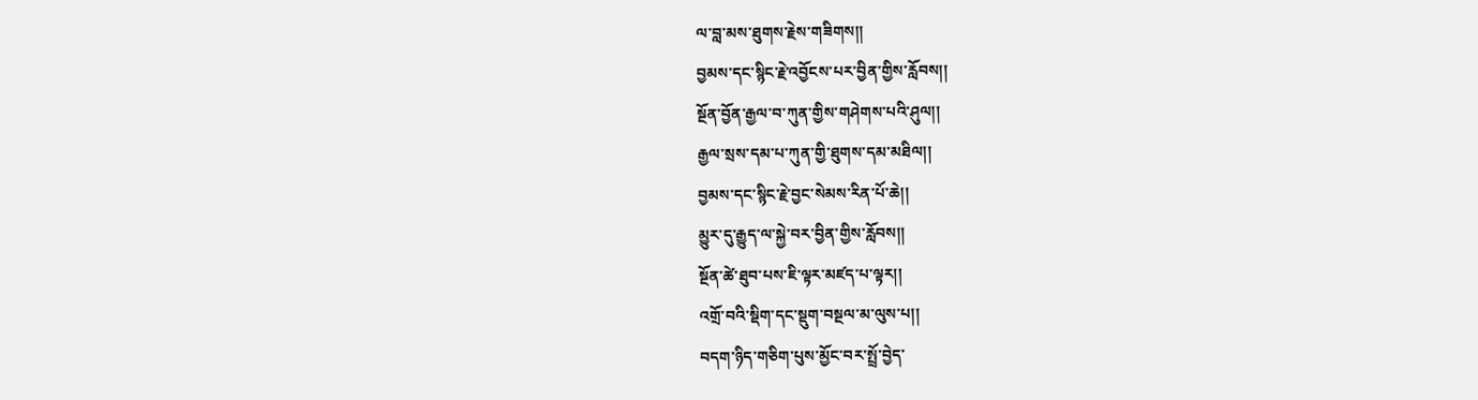ལ་བླ་མས་ཐུགས་རྗེས་གཟིགས།།
བྱམས་དང་སྙིང་རྗེ་འབྱོངས་པར་བྱིན་གྱིས་རློབས།།
སྔོན་བྱོན་རྒྱལ་བ་ཀུན་གྱིས་གཤེགས་པའི་ཤུལ།།
རྒྱལ་སྲས་དམ་པ་ཀུན་གྱི་ཐུགས་དམ་མཐིལ།།
བྱམས་དང་སྙིང་རྗེ་བྱང་སེམས་རིན་པོ་ཆེ།།
མྱུར་དུ་རྒྱུད་ལ་སྐྱེ་བར་བྱིན་གྱིས་རློབས།།
སྔོན་ཚེ་ཐུབ་པས་ཇི་ལྟར་མཛད་པ་ལྟར།།
འགྲོ་བའི་སྡིག་དང་སྡུག་བསྔལ་མ་ལུས་པ།།
བདག་ཉིད་གཅིག་པུས་མྱོང་བར་སྤྲོ་བྱེད་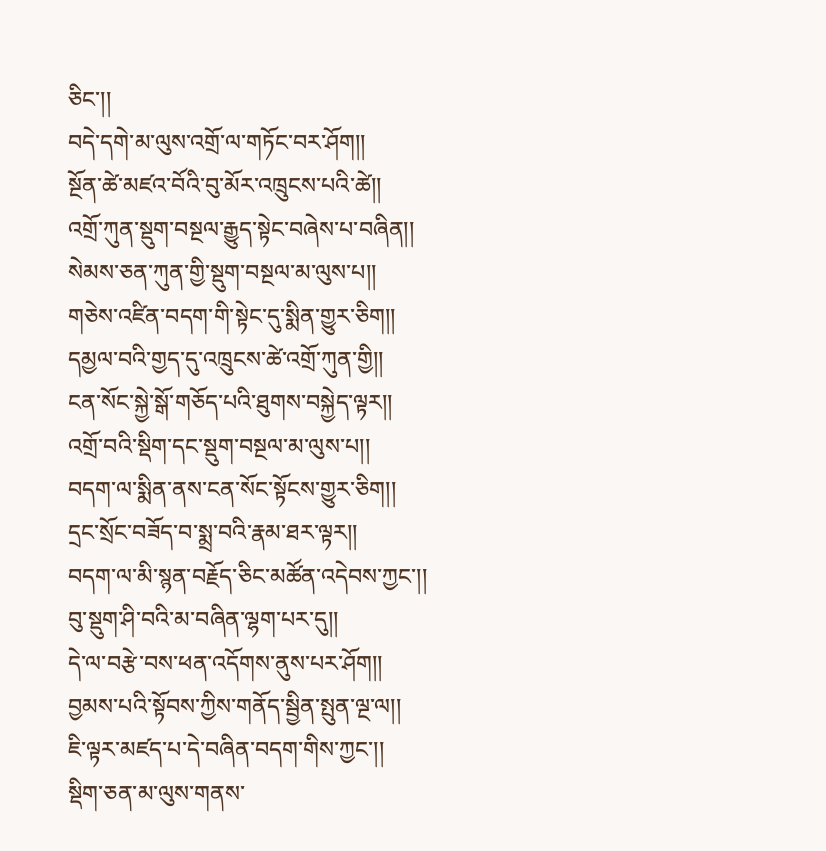ཅིང་།།
བདེ་དགེ་མ་ལུས་འགྲོ་ལ་གཏོང་བར་ཤོག།།
སྔོན་ཚེ་མཛའ་བོའི་བུ་མོར་འཁྲུངས་པའི་ཚེ།།
འགྲོ་ཀུན་སྡུག་བསྔལ་རྒྱུད་སྟེང་བཞེས་པ་བཞིན།།
སེམས་ཅན་ཀུན་གྱི་སྡུག་བསྔལ་མ་ལུས་པ།།
གཅེས་འཛིན་བདག་གི་སྟེང་དུ་སྨིན་གྱུར་ཅིག།།
དམྱལ་བའི་གྱད་དུ་འཁྲུངས་ཚེ་འགྲོ་ཀུན་གྱི།།
ངན་སོང་སྐྱེ་སྒོ་གཅོད་པའི་ཐུགས་བསྐྱེད་ལྟར།།
འགྲོ་བའི་སྡིག་དང་སྡུག་བསྔལ་མ་ལུས་པ།།
བདག་ལ་སྨིན་ནས་ངན་སོང་སྟོངས་གྱུར་ཅིག།།
དྲང་སྲོང་བཟོད་བ་སྨྲ་བའི་རྣམ་ཐར་ལྟར།།
བདག་ལ་མི་སྙན་བརྗོད་ཅིང་མཚོན་འདེབས་ཀྱང་།།
བུ་སྡུག་ཤི་བའི་མ་བཞིན་ལྷག་པར་དུ།།
དེ་ལ་བརྩེ་བས་ཕན་འདོགས་ནུས་པར་ཤོག།།
བྱམས་པའི་སྟོབས་ཀྱིས་གནོད་སྦྱིན་སྤུན་ལྔ་ལ།།
ཇི་ལྟར་མཛད་པ་དེ་བཞིན་བདག་གིས་ཀྱང་།།
སྡིག་ཅན་མ་ལུས་གནས་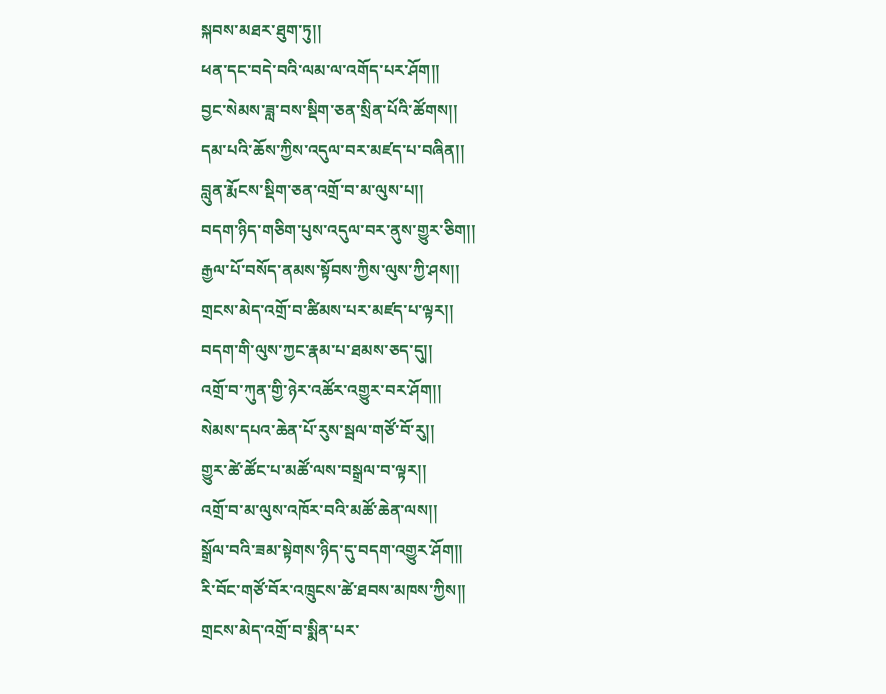སྐབས་མཐར་ཐུག་ཏུ།།
ཕན་དང་བདེ་བའི་ལམ་ལ་འགོད་པར་ཤོག།།
བྱང་སེམས་ཟླ་བས་སྡིག་ཅན་སྲིན་པོའི་ཚོགས།།
དམ་པའི་ཆོས་ཀྱིས་འདུལ་བར་མཛད་པ་བཞིན།།
བླུན་རྨོངས་སྡིག་ཅན་འགྲོ་བ་མ་ལུས་པ།།
བདག་ཉིད་གཅིག་པུས་འདུལ་བར་ནུས་གྱུར་ཅིག།།
རྒྱལ་པོ་བསོད་ནམས་སྟོབས་ཀྱིས་ལུས་ཀྱི་ཤས།།
གྲངས་མེད་འགྲོ་བ་ཚིམས་པར་མཛད་པ་ལྟར།།
བདག་གི་ལུས་ཀྱང་རྣམ་པ་ཐམས་ཅད་དུ།།
འགྲོ་བ་ཀུན་གྱི་ཉེར་འཚོར་འགྱུར་བར་ཤོག།།
སེམས་དཔའ་ཆེན་པོ་རུས་སྦལ་གཙོ་བོ་རུ།།
གྱུར་ཚེ་ཚོང་པ་མཚོ་ལས་བསྒྲལ་བ་ལྟར།།
འགྲོ་བ་མ་ལུས་འཁོར་བའི་མཚོ་ཆེན་ལས།།
སྒྲོལ་བའི་ཟམ་སྟེགས་ཉིད་དུ་བདག་འགྱུར་ཤོག།།
རི་བོང་གཙོ་བོར་འཁྲུངས་ཚེ་ཐབས་མཁས་ཀྱིས།།
གྲངས་མེད་འགྲོ་བ་སྨིན་པར་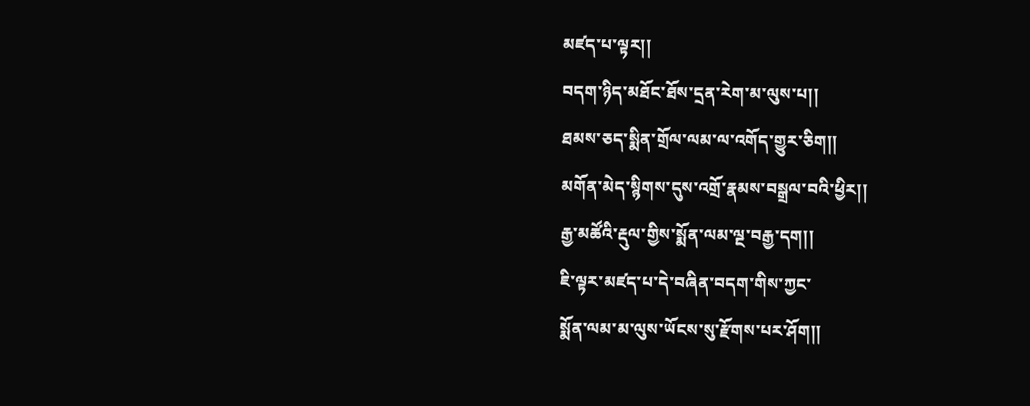མཛད་པ་ལྟར།།
བདག་ཉིད་མཐོང་ཐོས་དྲན་རེག་མ་ལུས་པ།།
ཐམས་ཅད་སྨིན་གྲོལ་ལམ་ལ་འགོད་གྱུར་ཅིག།།
མགོན་མེད་སྙིགས་དུས་འགྲོ་རྣམས་བསྒྲལ་བའི་ཕྱིར།།
རྒྱ་མཚོའི་རྡུལ་གྱིས་སྨོན་ལམ་ལྔ་བརྒྱ་དག།།
ཇི་ལྟར་མཛད་པ་དེ་བཞིན་བདག་གིས་ཀྱང་
སྨོན་ལམ་མ་ལུས་ཡོངས་སུ་རྫོགས་པར་ཤོག།།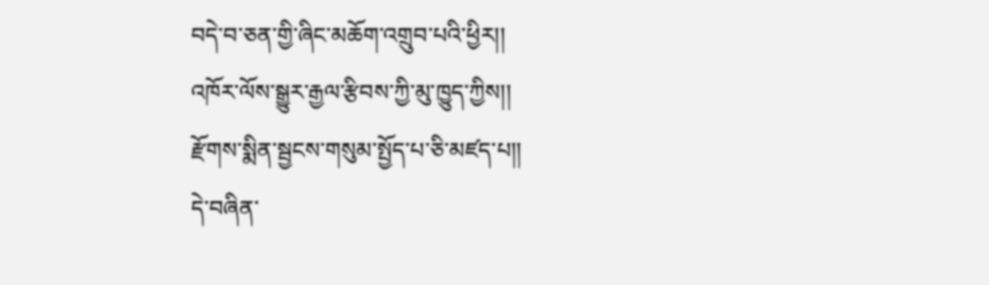བདེ་བ་ཅན་གྱི་ཞིང་མཆོག་འགྲུབ་པའི་ཕྱིར།།
འཁོར་ལོས་སྒྱུར་རྒྱལ་རྩིབས་ཀྱི་མུ་ཁྱུད་ཀྱིས།།
རྫོགས་སྨིན་སྦྱངས་གསུམ་སྤྱོད་པ་ཅི་མཛད་པ།།
དེ་བཞིན་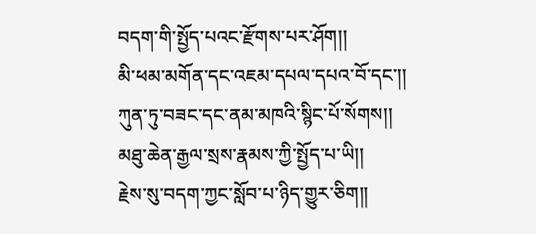བདག་གི་སྤྱོད་པའང་རྫོགས་པར་ཤོག།།
མི་ཕམ་མགོན་དང་འཇམ་དཔལ་དཔའ་བོ་དང་།།
ཀུན་ཏུ་བཟང་དང་ནམ་མཁའི་སྙིང་པོ་སོགས།།
མཐུ་ཆེན་རྒྱལ་སྲས་རྣམས་ཀྱི་སྤྱོད་པ་ཡི།།
རྗེས་སུ་བདག་ཀྱང་སློབ་པ་ཉིད་གྱུར་ཅིག།།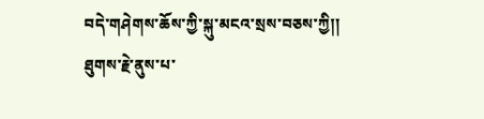བདེ་གཤེགས་ཆོས་ཀྱི་སྐུ་མངའ་སྲས་བཅས་ཀྱི།།
ཐུགས་རྗེ་ནུས་པ་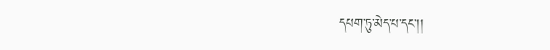དཔག་ཏུ་མེད་པ་དང་།།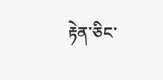རྟེན་ཅིང་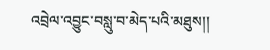འབྲེལ་འབྱུང་བསླུ་བ་མེད་པའི་མཐུས།།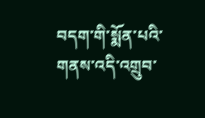བདག་གི་སྨོན་པའི་གནས་འདི་འགྲུབ་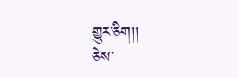གྱུར་ཅིག།།
ཅེས་